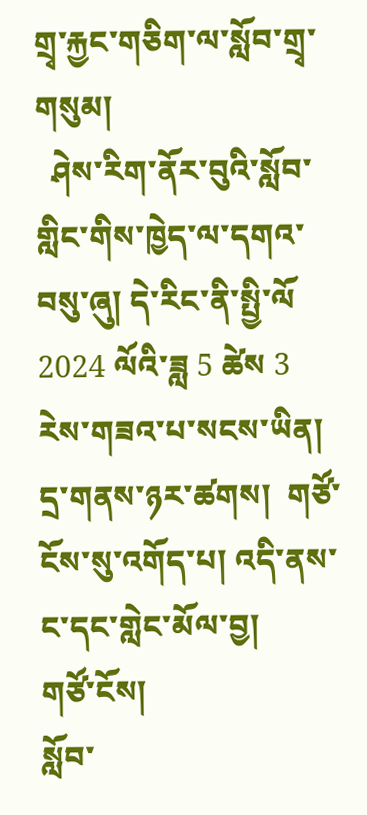གྲྭ་རྐྱང་གཅིག་ལ་སློབ་གྲྭ་གསུམ།
  ཤེས་རིག་ནོར་བུའི་སློབ་གླིང་གིས་ཁྱེད་ལ་དགའ་བསུ་ཞུ། དེ་རིང་ནི་སྤྱི་ལོ 2024 ལོའི་ཟླ 5 ཚེས 3 རེས་གཟའ་པ་སངས་ཡིན། དྲ་གནས་ཉར་ཚགས།  གཙོ་ངོས་སུ་འགོད་པ། འདི་ནས་ང་དང་གླེང་མོལ་བྱ།
གཙོ་ངོས།
སློབ་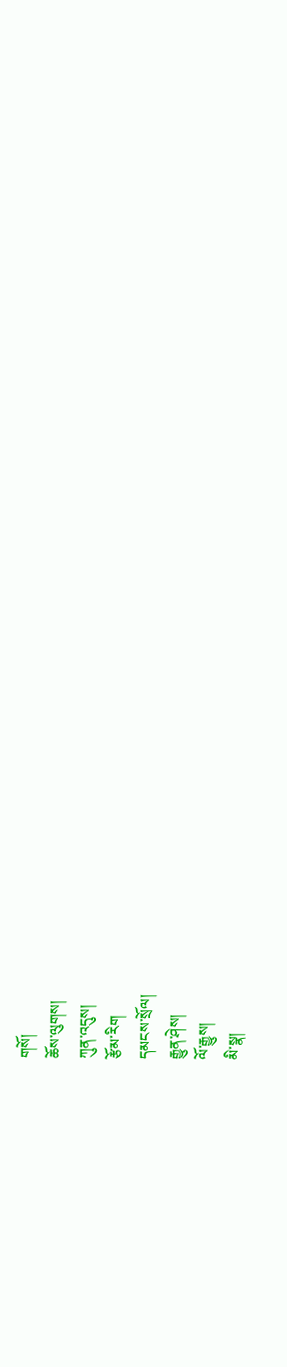གསོ།
ཆོས་ལུགས།
ཀུན་འདུས།
རྩོམ་རིག
དམངས་སྲོལ།
རྒྱུན་ཤེས།
ལོ་རྒྱུས།
མི་སྣ།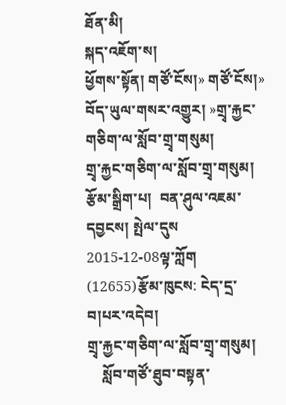ཐོན་མི།
སྐད་འཇོག་ས།
ཕྱོགས་སྟོན། གཙོ་ངོས།» གཙོ་ངོས།» བོད་ཡུལ་གསར་འགྱུར། »གྲྭ་རྐྱང་གཅིག་ལ་སློབ་གྲྭ་གསུམ།
གྲྭ་རྐྱང་གཅིག་ལ་སློབ་གྲྭ་གསུམ།
རྩོམ་སྒྲིག་པ།  བན་ཤུལ་འཇམ་དབྱངས། སྤེལ་དུས 2015-12-08ལྟ་ཀློག (12655)རྩོམ་ཁུངས: ངེད་དྲ་བ།པར་འདེབ།
གྲྭ་རྐྱང་གཅིག་ལ་སློབ་གྲྭ་གསུམ།
    སློབ་གཙོ་ཐུབ་བསྟན་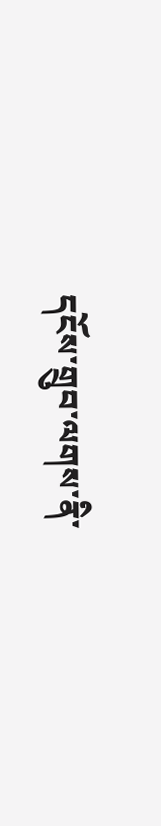དངོས་གྲུབ་ལགས་ནི་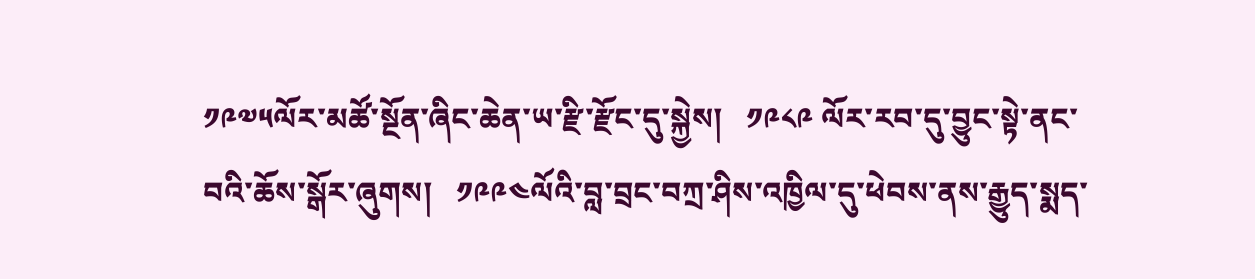༡༩༧༥ལོར་མཚོ་སྔོན་ཞིང་ཆེན་ཡ་རྫི་རྫོང་དུ་སྐྱེས།   ༡༩༨༩ ལོར་རབ་དུ་བྱུང་སྟེ་ནང་བའི་ཆོས་སྒོར་ཞུགས།   ༡༩༩༤ལོའི་བླ་བྲང་བཀྲ་ཤིས་འཁྱིལ་དུ་ཕེབས་ནས་རྒྱུད་སྨད་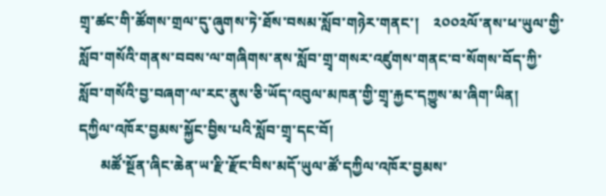གྲྭ་ཚང་གི་ཚོགས་གྲལ་དུ་ཞུགས་ཏེ་ཐོས་བསམ་སློབ་གཉེར་གནང་།    ༢༠༠༢ལོ་ནས་ཕ་ཡུལ་གྱི་སློབ་གསོའི་གནས་བབས་ལ་གཞིགས་ནས་སློབ་གྲྭ་གསར་འཛུགས་གནང་བ་སོགས་བོད་ཀྱི་སློབ་གསོའི་བྱ་བཞག་ལ་རང་ནུས་ཅི་ཡོད་འབུལ་མཁན་གྱི་གྲྭ་རྐྱང་དཀྱུས་མ་ཞིག་ཡིན།
དཀྱིལ་འཁོར་བྱམས་སྐྱོང་བྱིས་པའི་སློབ་གྲྭ་དང་བོ།
      མཚོ་སྔོན་ཞིང་ཆེན་ཡ་རྫི་རྫོང་བིས་མདོ་ཡུལ་ཚོ་དཀྱིལ་འཁོར་བྱམས་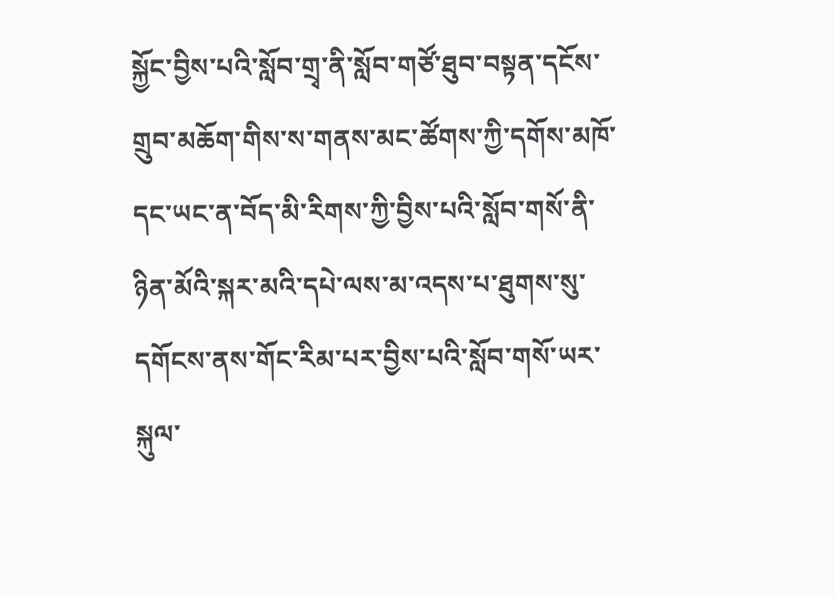སྐྱོང་བྱིས་པའི་སློབ་གྲྭ་ནི་སློབ་གཙོ་ཐུབ་བསྟན་དངོས་གྲུབ་མཆོག་གིས་ས་གནས་མང་ཚོགས་ཀྱི་དགོས་མཁོ་དང་ཡང་ན་བོད་མི་རིགས་ཀྱི་བྱིས་པའི་སློབ་གསོ་ནི་ཉིན་མོའི་སྐར་མའི་དཔེ་ལས་མ་འདས་པ་ཐུགས་སུ་དགོངས་ནས་གོང་རིམ་པར་བྱིས་པའི་སློབ་གསོ་ཡར་སྐུལ་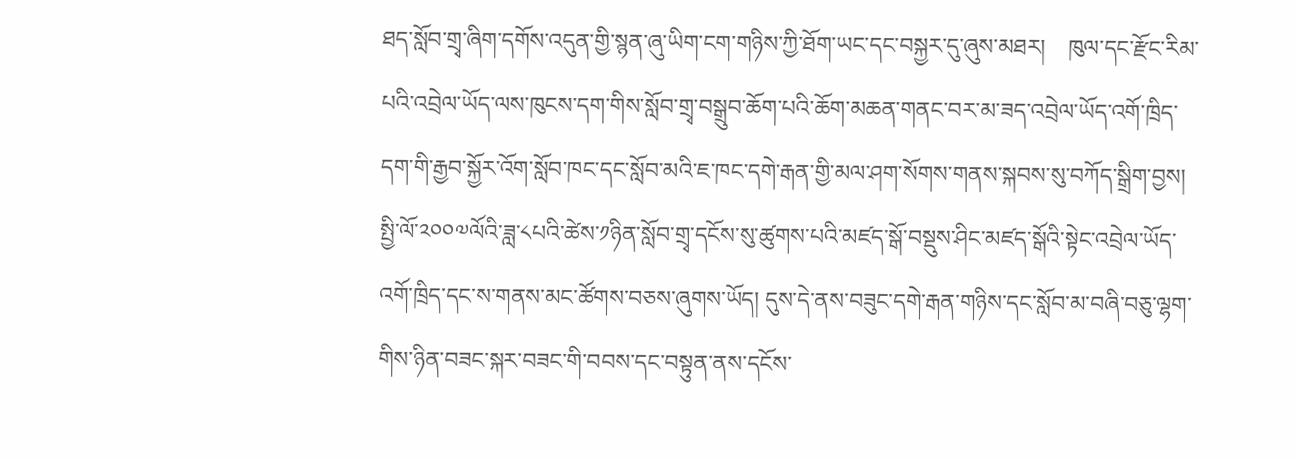ཐད་སློབ་གྲྭ་ཞིག་དགོས་འདུན་གྱི་སྙན་ཞུ་ཡིག་ངག་གཉིས་ཀྱི་ཐོག་ཡང་དང་བསྐྱར་དུ་ཞུས་མཐར།    ཁུལ་དང་རྫོང་རིམ་པའི་འབྲེལ་ཡོད་ལས་ཁུངས་དག་གིས་སློབ་གྲྭ་བསྒྲུབ་ཆོག་པའི་ཆོག་མཆན་གནང་བར་མ་ཟད་འབྲེལ་ཡོད་འགོ་ཁྲིད་དག་གི་རྒྱབ་སྐྱོར་འོག་སློབ་ཁང་དང་སློབ་མའི་ཇ་ཁང་དགེ་རྒན་གྱི་མལ་ཤག་སོགས་གནས་སྐབས་སུ་བཀོད་སྒྲིག་བྱས།  སྤྱི་ལོ་༢༠༠༧ལོའི་ཟླ་༨པའི་ཚེས་༡ཉིན་སློབ་གྲྭ་དངོས་སུ་ཚུགས་པའི་མཛད་སྒོ་བསྡུས་ཤིང་མཛད་སྒོའི་སྟེང་འབྲེལ་ཡོད་འགོ་ཁྲིད་དང་ས་གནས་མང་ཚོགས་བཅས་ཞུགས་ཡོད། དུས་དེ་ནས་བཟུང་དགེ་རྒན་གཉིས་དང་སློབ་མ་བཞི་བཅུ་ལྷག་གིས་ཉིན་བཟང་སྐར་བཟང་གི་བབས་དང་བསྟུན་ནས་དངོས་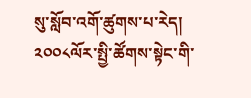སུ་སློབ་འགོ་ཚུགས་པ་རེད།   ༢༠༠༨ལོར་སྤྱི་ཚོགས་སྟེང་གི་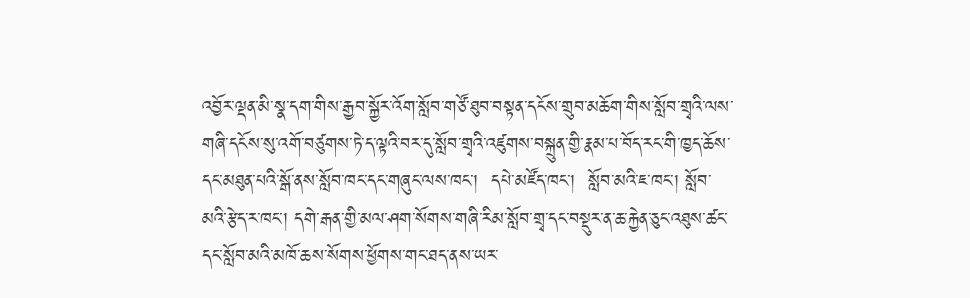འབྱོར་ལྡན་མི་སྣ་དག་གིས་རྒྱབ་སྐྱོར་འོག་སློབ་གཙོ་ཐུབ་བསྟན་དངོས་གྲུབ་མཆོག་གིས་སློབ་གྲྭའི་ལས་གཞི་དངོས་སུ་འགོ་བཙུགས་ཏེ་ད་ལྟའི་བར་དུ་སློབ་གྲྭའི་འཛུགས་བསྐྲུན་གྱི་རྣམ་པ་བོད་རང་གི་ཁྱད་ཆོས་དང་མཐུན་པའི་སྒོ་ནས་སློབ་ཁང་དང་གཞུང་ལས་ཁང་།  དཔེ་མཛོད་ཁང་།  སློབ་མའི་ཇ་ཁང་། སློབ་མའི་རྩེད་ར་ཁང་། དགེ་རྒན་གྱི་མལ་ཤག་སོགས་གཞི་རིམ་སློབ་གྲྭ་དང་བསྡུར་ན་ཆ་རྐྱེན་ཅུང་འཐུས་ཚང་དང་སློབ་མའི་མཁོ་ཆས་སོགས་ཕྱོགས་གང་ཐད་ནས་ཡར་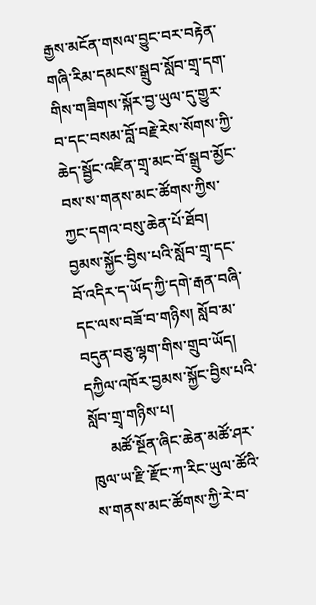རྒྱས་མངོན་གསལ་བྱུང་བར་བརྟེན་གཞི་རིམ་དམངས་སྒྲུབ་སློབ་གྲྭ་དག་གིས་གཟིགས་སྐོར་བྱ་ཡུལ་དུ་གྱུར་བ་དང་བསམ་བློ་བརྗེ་རེས་སོགས་ཀྱི་ཆེད་སྦྱོང་འཛིན་གྲྭ་མང་བོ་སྒྲུབ་མྱོང་བས་ས་གནས་མང་ཚོགས་ཀྱིས་ཀྱང་དགའ་བསུ་ཆེན་པོ་ཐོབ། བྱམས་སྐྱོང་བྱིས་པའི་སློབ་གྲྭ་དང་བོ་འདིར་ད་ཡོད་ཀྱི་དགེ་རྒན་བཞི་དང་ལས་བཟོ་བ་གཉིས། སློབ་མ་བདུན་བཅུ་ལྷག་གིས་གྲུབ་ཡོད།
དཀྱིལ་འཁོར་བྱམས་སྐྱོང་བྱིས་པའི་སློབ་གྲྭ་གཉིས་པ།
     མཚོ་སྔོན་ཞིང་ཆེན་མཚོ་ཤར་ཁུལ་ཡ་རྫི་རྫོང་ཀ་རིང་ཡུལ་ཚོའི་ས་གནས་མང་ཚོགས་ཀྱི་རེ་བ་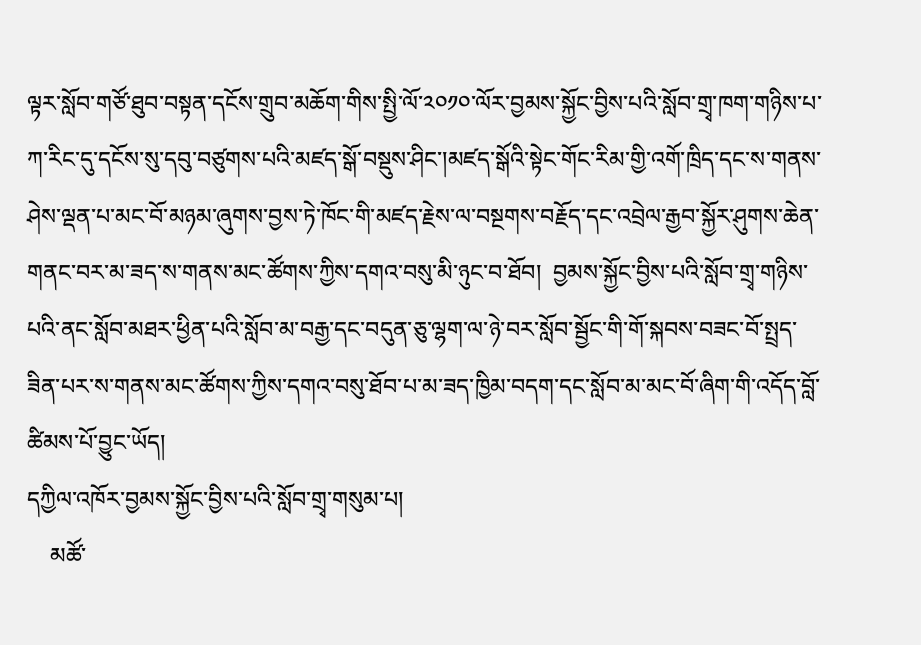ལྟར་སློབ་གཙོ་ཐུབ་བསྟན་དངོས་གྲུབ་མཆོག་གིས་སྤྱི་ལོ་༢༠༡༠་ལོར་བྱམས་སྐྱོང་བྱིས་པའི་སློབ་གྲྭ་ཁག་གཉིས་པ་ཀ་རིང་དུ་དངོས་སུ་དབུ་བཙུགས་པའི་མཛད་སྒོ་བསྡུས་ཤིང་།མཛད་སྒོའི་སྟེང་གོང་རིམ་གྱི་འགོ་ཁྲིད་དང་ས་གནས་ཤེས་ལྡན་པ་མང་བོ་མཉམ་ཞུགས་བྱས་ཏེ་ཁོང་གི་མཛད་རྗེས་ལ་བསྔགས་བརྗོད་དང་འབྲེལ་རྒྱབ་སྐྱོར་ཤུགས་ཆེན་གནང་བར་མ་ཟད་ས་གནས་མང་ཚོགས་ཀྱིས་དགའ་བསུ་མི་ཉུང་བ་ཐོབ།  བྱམས་སྐྱོང་བྱིས་པའི་སློབ་གྲྭ་གཉིས་པའི་ནང་སློབ་མཐར་ཕྱིན་པའི་སློབ་མ་བརྒྱ་དང་བདུན་ཅུ་ལྷག་ལ་ཉེ་བར་སློབ་སྦྱོང་གི་གོ་སྐབས་བཟང་བོ་སྤྲད་ཟིན་པར་ས་གནས་མང་ཚོགས་ཀྱིས་དགའ་བསུ་ཐོབ་པ་མ་ཟད་ཁྱིམ་བདག་དང་སློབ་མ་མང་བོ་ཞིག་གི་འདོད་བློ་ཚིམས་པོ་བྱུང་ཡོད།
དཀྱིལ་འཁོར་བྱམས་སྐྱོང་བྱིས་པའི་སློབ་གྲྭ་གསུམ་པ།
    མཚོ་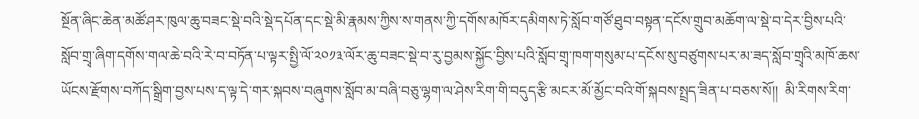སྔོན་ཞིང་ཆེན་མཚོ་ཤར་ཁུལ་ཆུ་བཟང་སྡེ་བའི་སྡེ་དཔོན་དང་སྡེ་མི་རྣམས་ཀྱིས་ས་གནས་ཀྱི་དགོས་མཁོར་དམིགས་ཏེ་སློབ་གཙོ་ཐུབ་བསྟན་དངོས་གྲུབ་མཆོག་ལ་སྡེ་བ་དེར་བྱིས་པའི་སློབ་གྲྭ་ཞིག་དགོས་གལ་ཆེ་བའི་རེ་བ་བཏོན་པ་ལྟར་སྤྱི་ལོ་༢༠༡༣་ལོར་ཆུ་བཟང་སྡེ་བ་རུ་བྱམས་སྐྱོང་བྱིས་པའི་སློབ་གྲྭ་ཁག་གསུམ་པ་དངོས་སུ་བཙུགས་པར་མ་ཟད་སློབ་གྲྭའི་མཁོ་ཆས་ཡོངས་རྫོགས་བཀོད་སྒྲིག་བྱས་པས་ད་ལྟ་དེ་གར་སྐབས་བཞུགས་སློབ་མ་བཞི་བཅུ་ལྷག་ལ་ཤེས་རིག་གི་བདུད་རྩི་མངར་མོ་མྱོང་བའི་གོ་སྐབས་སྤྲད་ཟིན་པ་བཅས་སོ།།  མི་རིགས་རིག་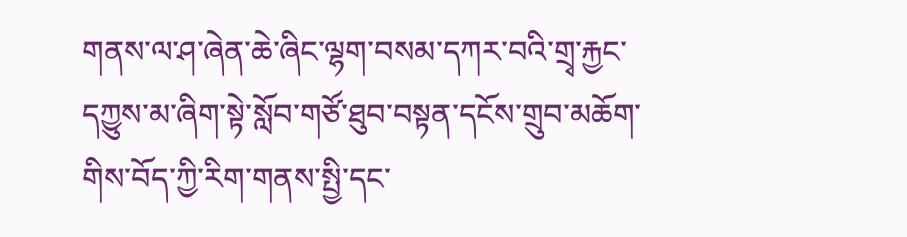གནས་ལ་ཤ་ཞེན་ཆེ་ཞིང་ལྷག་བསམ་དཀར་བའི་གྲྭ་རྐྱང་དཀྱུས་མ་ཞིག་སྟེ་སློབ་གཙོ་ཐུབ་བསྟན་དངོས་གྲུབ་མཆོག་གིས་བོད་ཀྱི་རིག་གནས་སྤྱི་དང་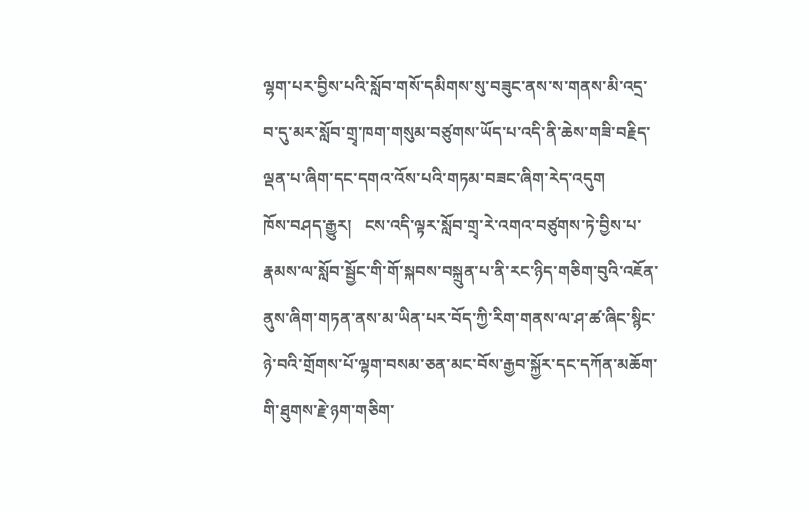ལྷག་པར་བྱིས་པའི་སློབ་གསོ་དམིགས་སུ་བཟུང་ནས་ས་གནས་མི་འདྲ་བ་དུ་མར་སློབ་གྲྭ་ཁག་གསུམ་བཙུགས་ཡོད་པ་འདི་ནི་ཆེས་གཟི་བརྗིད་ལྡན་པ་ཞིག་དང་དགའ་འོས་པའི་གཏམ་བཟང་ཞིག་རེད་འདུག
ཁོས་བཤད་རྒྱུར།   ངས་འདི་ལྟར་སློབ་གྲྭ་རེ་འགའ་བཙུགས་ཏེ་བྱིས་པ་རྣམས་ལ་སློབ་སྦྱོང་གི་གོ་སྐབས་བསྐྲུན་པ་ནི་རང་ཉིད་གཅིག་བུའི་འཇོན་ནུས་ཞིག་གཏན་ནས་མ་ཡིན་པར་བོད་ཀྱི་རིག་གནས་ལ་ཤ་ཚ་ཞིང་སྙིང་ཉེ་བའི་གྲོགས་པོ་ལྷག་བསམ་ཅན་མང་བོས་རྒྱབ་སྐྱོར་དང་དཀོན་མཆོག་གི་ཐུགས་རྗེ་ཉག་གཅིག་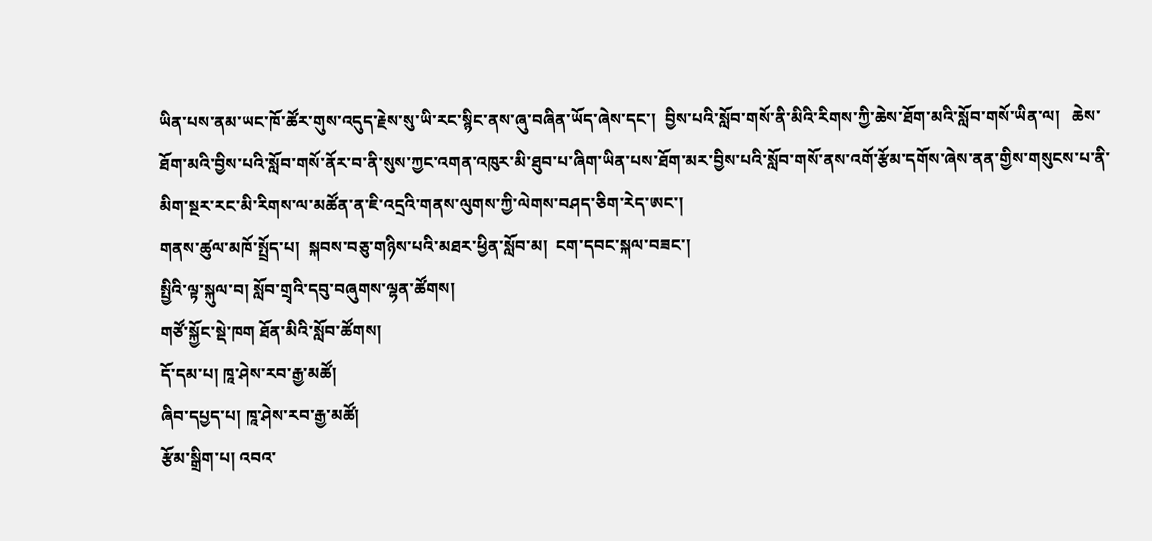ཡིན་པས་ནམ་ཡང་ཁོ་ཚོར་གུས་འདུད་རྗེས་སུ་ཡི་རང་སྙིང་ནས་ཞུ་བཞིན་ཡོད་ཞེས་དང་།  བྱིས་པའི་སློབ་གསོ་ནི་མིའི་རིགས་ཀྱི་ཆེས་ཐོག་མའི་སློབ་གསོ་ཡིན་ལ།   ཆེས་ཐོག་མའི་བྱིས་པའི་སློབ་གསོ་ནོར་བ་ནི་སུས་ཀྱང་འགན་འཁུར་མི་ཐུབ་པ་ཞིག་ཡིན་པས་ཐོག་མར་བྱིས་པའི་སློབ་གསོ་ནས་འགོ་རྩོམ་དགོས་ཞེས་ནན་གྱིས་གསུངས་པ་ནི་མིག་སྔར་རང་མི་རིགས་ལ་མཚོན་ན་ཇི་འདྲའི་གནས་ལུགས་ཀྱི་ལེགས་བཤད་ཅིག་རེད་ཨང་།
གནས་ཚུལ་མཁོ་སྤྲོད་པ།  སྐབས་བཅུ་གཉིས་པའི་མཐར་ཕྱིན་སློབ་མ།  ངག་དབང་སྐལ་བཟང་།
སྤྱིའི་ལྟ་སྐུལ་བ། སློབ་གྲྭའི་དབུ་བཞུགས་ལྷན་ཚོགས།
གཙོ་སྐྱོང་སྡེ་ཁག ཐོན་མིའི་སློབ་ཚོགས།
དོ་དམ་པ། ཁཱ་ཤེས་རབ་རྒྱ་མཚོ།
ཞིབ་དཔྱད་པ། ཁཱ་ཤེས་རབ་རྒྱ་མཚོ།
རྩོམ་སྒྲིག་པ། འབའ་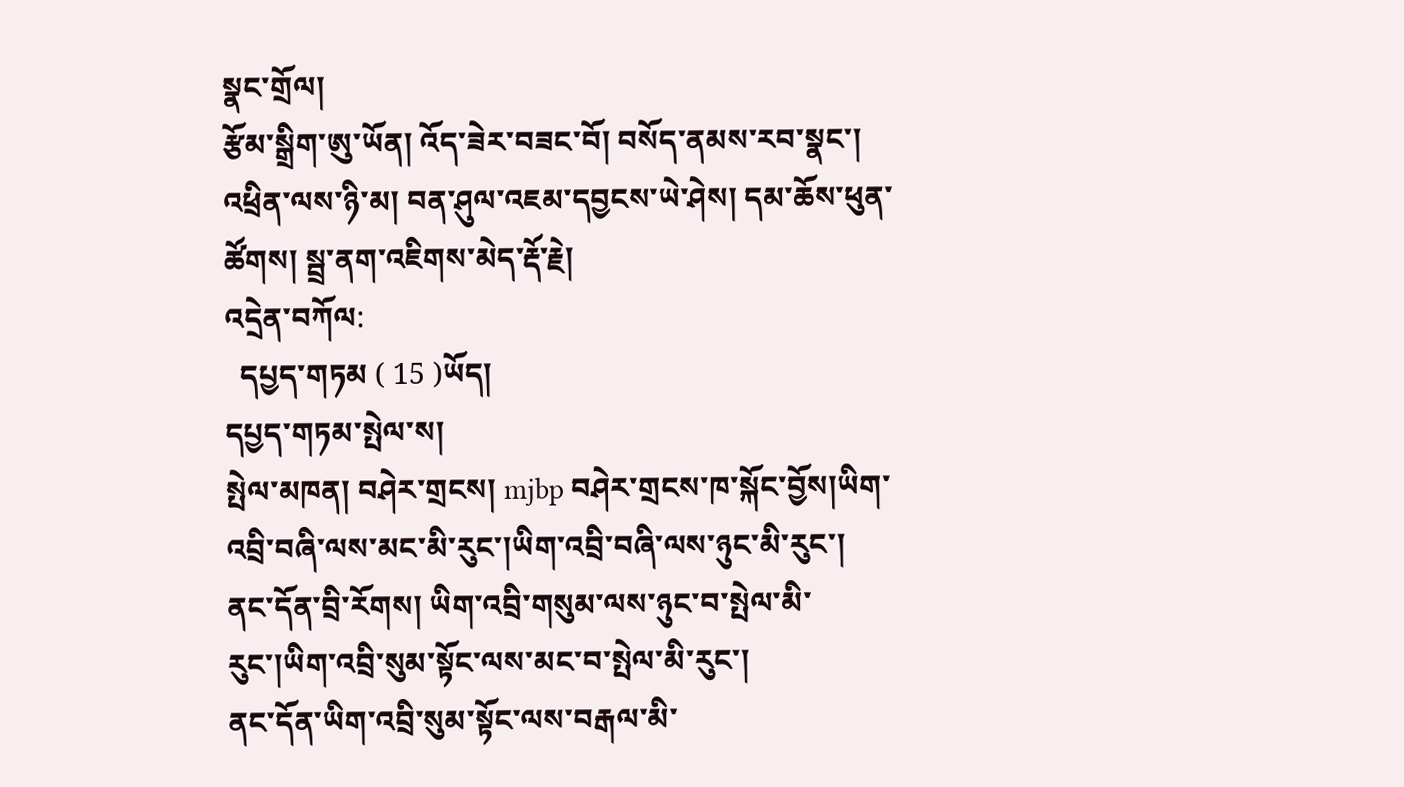སྣང་གྲོལ།
རྩོམ་སྒྲིག་ཨུ་ཡོན། འོད་ཟེར་བཟང་བོ། བསོད་ནམས་རབ་སྣང་། འཕྲིན་ལས་ཉི་མ། བན་ཤུལ་འཇམ་དབྱངས་ཡེ་ཤེས། དམ་ཆོས་ཕུན་ཚོགས། སྦྲ་ནག་འཇིགས་མེད་རྡོ་རྗེ།
འདྲེན་བཀོལ:
  དཔྱད་གཏམ ( 15 )ཡོད།
དཔྱད་གཏམ་སྤེལ་ས།
སྤེལ་མཁན། བཤེར་གྲངས། mjbp བཤེར་གྲངས་ཁ་སྐོང་བྱོས།ཡིག་འབྲི་བཞི་ལས་མང་མི་རུང་།ཡིག་འབྲི་བཞི་ལས་ཉུང་མི་རུང་།
ནང་དོན་བྲི་རོགས། ཡིག་འབྲི་གསུམ་ལས་ཉུང་བ་སྤེལ་མི་རུང་།ཡིག་འབྲི་སུམ་སྟོང་ལས་མང་བ་སྤེལ་མི་རུང་།
ནང་དོན་ཡིག་འབྲི་སུམ་སྟོང་ལས་བརྒལ་མི་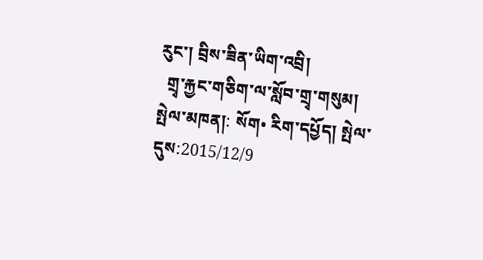རུང་། བྲིས་ཟིན་ཡིག་འབྲི།
  གྲྭ་རྐྱང་གཅིག་ལ་སློབ་གྲྭ་གསུམ།   སྤེལ་མཁན།: སོག• རིག་དཔྱོད། སྤེལ་དུས:2015/12/9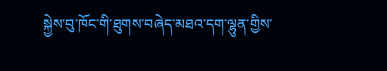སྐྱེས་བུ་ཁོང་གི་ཐུགས་བཞེད་མཐའ་དག་ལྷུན་གྱིས་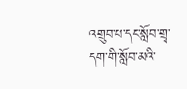འགྲུབ་པ་དང་སློབ་གྲྭ་དག་གི་སློབ་མའི་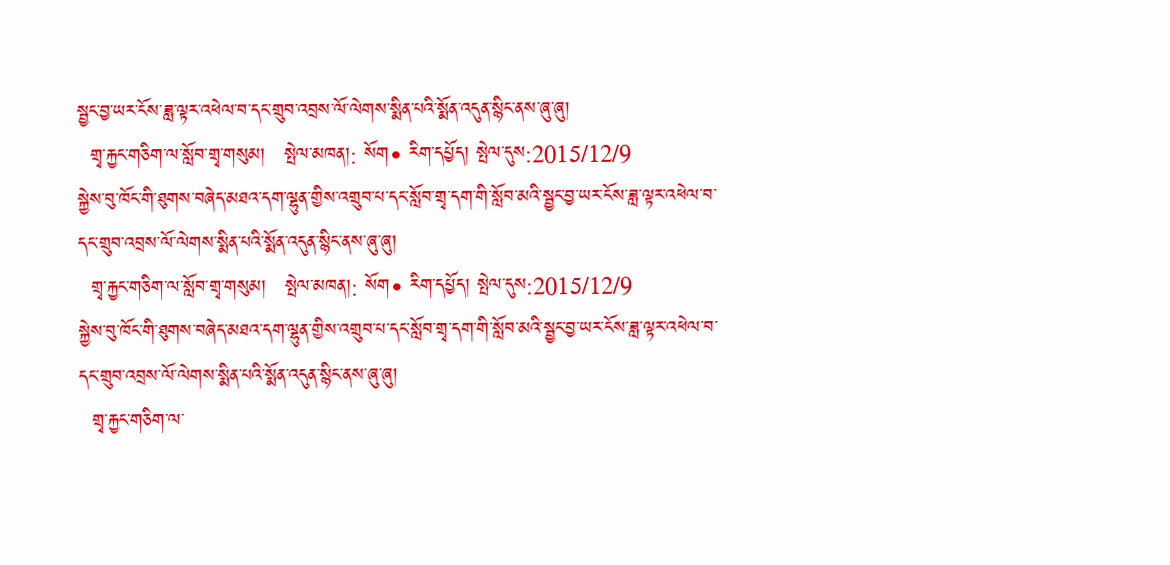སྦྱང་བྱ་ཡར་ངོས་ཟླ་ལྟར་འཕེལ་བ་དང་གྲུབ་འབྲས་ལོ་ལེགས་སྨིན་པའི་སྨོན་འདུན་སྙིང་ནས་ཞུ་ཞུ།
  གྲྭ་རྐྱང་གཅིག་ལ་སློབ་གྲྭ་གསུམ།   སྤེལ་མཁན།: སོག• རིག་དཔྱོད། སྤེལ་དུས:2015/12/9
སྐྱེས་བུ་ཁོང་གི་ཐུགས་བཞེད་མཐའ་དག་ལྷུན་གྱིས་འགྲུབ་པ་དང་སློབ་གྲྭ་དག་གི་སློབ་མའི་སྦྱང་བྱ་ཡར་ངོས་ཟླ་ལྟར་འཕེལ་བ་དང་གྲུབ་འབྲས་ལོ་ལེགས་སྨིན་པའི་སྨོན་འདུན་སྙིང་ནས་ཞུ་ཞུ།
  གྲྭ་རྐྱང་གཅིག་ལ་སློབ་གྲྭ་གསུམ།   སྤེལ་མཁན།: སོག• རིག་དཔྱོད། སྤེལ་དུས:2015/12/9
སྐྱེས་བུ་ཁོང་གི་ཐུགས་བཞེད་མཐའ་དག་ལྷུན་གྱིས་འགྲུབ་པ་དང་སློབ་གྲྭ་དག་གི་སློབ་མའི་སྦྱང་བྱ་ཡར་ངོས་ཟླ་ལྟར་འཕེལ་བ་དང་གྲུབ་འབྲས་ལོ་ལེགས་སྨིན་པའི་སྨོན་འདུན་སྙིང་ནས་ཞུ་ཞུ།
  གྲྭ་རྐྱང་གཅིག་ལ་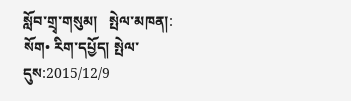སློབ་གྲྭ་གསུམ།   སྤེལ་མཁན།: སོག• རིག་དཔྱོད། སྤེལ་དུས:2015/12/9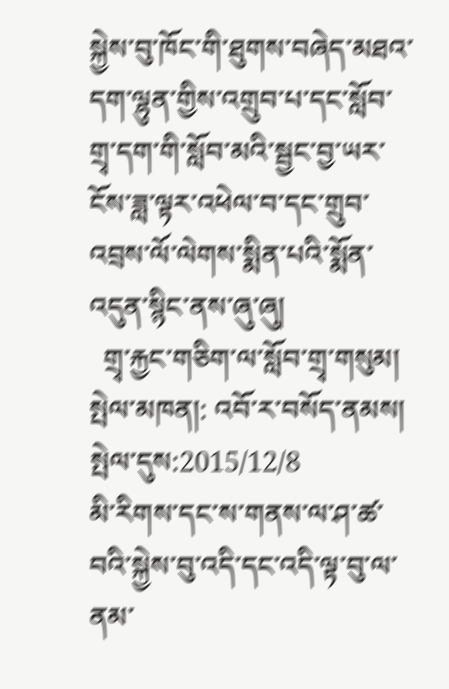སྐྱེས་བུ་ཁོང་གི་ཐུགས་བཞེད་མཐའ་དག་ལྷུན་གྱིས་འགྲུབ་པ་དང་སློབ་གྲྭ་དག་གི་སློབ་མའི་སྦྱང་བྱ་ཡར་ངོས་ཟླ་ལྟར་འཕེལ་བ་དང་གྲུབ་འབྲས་ལོ་ལེགས་སྨིན་པའི་སྨོན་འདུན་སྙིང་ནས་ཞུ་ཞུ།
  གྲྭ་རྐྱང་གཅིག་ལ་སློབ་གྲྭ་གསུམ།   སྤེལ་མཁན།: འབོ་ར་བསོད་ནམས། སྤེལ་དུས:2015/12/8
མི་རིགས་དང་ས་གནས་ལ་ཤ་ཚ་བའི་སྐྱེས་བུ་འདི་དང་འདི་ལྟ་བུ་ལ་ནམ་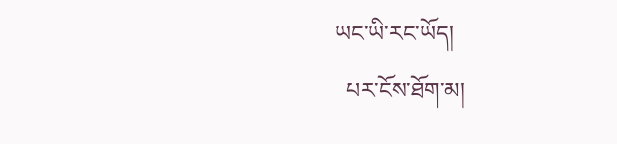ཡང་ཡི་རང་ཡོད།
  པར་ངོས་ཐོག་མ།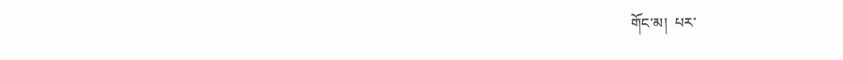གོང་མ།  པར་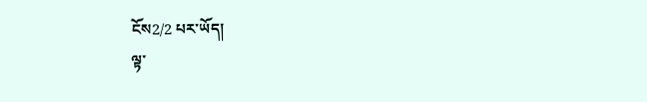ངོས2/2 པར་ཡོད།
ལྟ་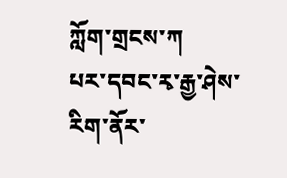ཀློག་གྲངས་ཀ
པར་དབང་རྭ་རྒྱ་ཤེས་རིག་ནོར་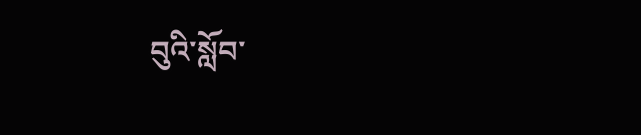བུའི་སློབ་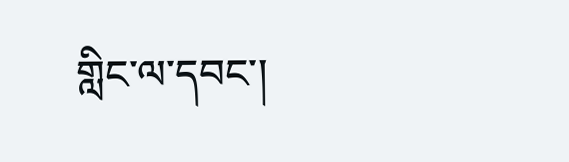གླིང་ལ་དབང་།